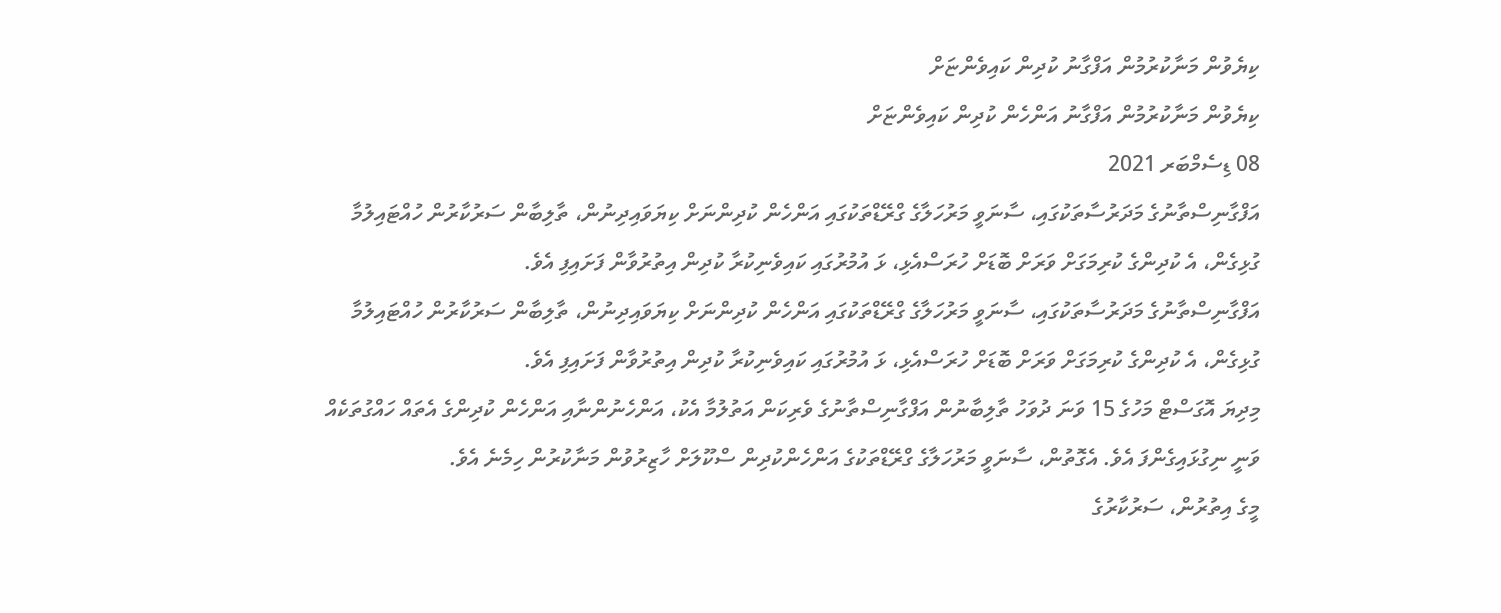ކިޔެވުން މަނާކުރުމުން އަފްގާނު ކުދިން ކައިވެންޏަށް
ކިޔެވުން މަނާކުރުމުން އަފްގާނު އަންހެން ކުދިން ކައިވެންޏަށް
08 ޑިސެމްބަރ 2021
އަފްގާނިސްތާނުގެ މަދަރުސާތަކުގައި، ސާނަވީ މަރުހަލާގެ ގްރޭޑްތަކުގައި އަންހެން ކުދިންނަށް ކިޔަވައިދިނުން، ތާލިބާން ސަރުކާރުން ހުއްޓައިލުމާ ގުޅިގެން، އެ ކުދިންގެ ކުރިމަގަށް ވަރަށް ބޮޑަށް ހުރަސްއެޅި، ޅަ އުމުރުގައި ކައިވެނިކުރާ ކުދިން އިތުރުވާން ފަށައިފި އެވެ.
އަފްގާނިސްތާނުގެ މަދަރުސާތަކުގައި، ސާނަވީ މަރުހަލާގެ ގްރޭޑްތަކުގައި އަންހެން ކުދިންނަށް ކިޔަވައިދިނުން، ތާލިބާން ސަރުކާރުން ހުއްޓައިލުމާ ގުޅިގެން، އެ ކުދިންގެ ކުރިމަގަށް ވަރަށް ބޮޑަށް ހުރަސްއެޅި، ޅަ އުމުރުގައި ކައިވެނިކުރާ ކުދިން އިތުރުވާން ފަށައިފި އެވެ.
މިދިޔަ އޮގަސްޓް މަހުގެ 15 ވަނަ ދުވަހު ތާލިބާނުން އަފްގާނިސްތާނުގެ ވެރިކަން އަތުލުމާ އެކު، އަންހެނުންނާއި އަންހެން ކުދިންގެ އެތައް ހައްގުތަކެއް ވަނީ ނިގުޅައިގެންފަ އެވެ. އެގޮތުން، ސާނަވީ މަރުހަލާގެ ގްރޭޑްތަކުގެ އަންހެންކުދިން ސްކޫލަށް ހާޒިރުވުން މަނާކުރުން ހިމެނެ އެވެ.
މީގެ އިތުރުން، ސަރުކާރުގެ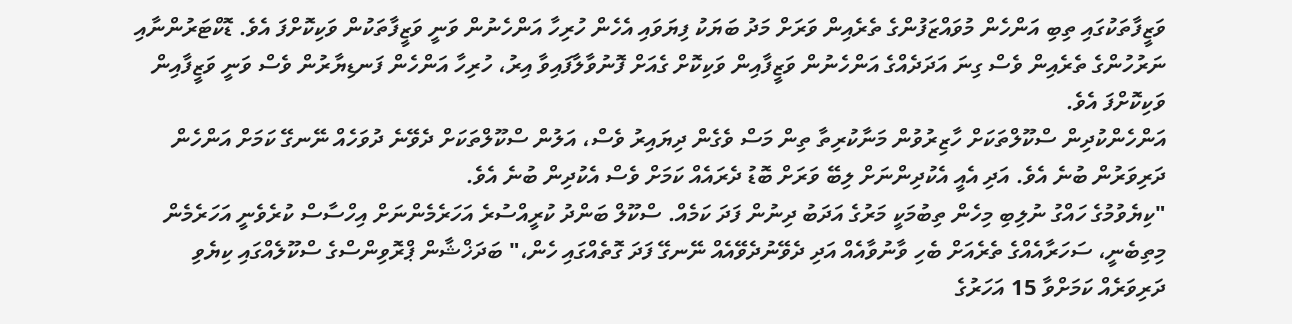ވަޒީފާތަކުގައި ތިބި އަންހެން މުވައްޒަފުންގެ ތެރެއިން ވަރަށް މަދު ބަޔަކު ފިޔަވައި އެހެން ހުރިހާ އަންހެނުން ވަނީ ވަޒީފާތަކުން ވަކިކޮށްފަ އެވެ. ޑޮކްޓަރުންނާއި ނަރުހުންގެ ތެރެއިން ވެސް ގިނަ އަދަދެއްގެ އަންހެނުން ވަޒީފާއިން ވަކިކޮށް ގެއަށް ފޮނުވާލާފައިވާ އިރު، ހުރިހާ އަންހެން ފަނޑިޔާރުން ވެސް ވަނީ ވަޒީފާއިން ވަކިކޮށްފަ އެވެ.
އަންހެންކުދިން ސްކޫލްތަކަށް ހާޒިރުވުން މަނާކުރިތާ ތިން މަސް ވެގެން ދިޔައިރު ވެސް، އަލުން ސްކޫލްތަކަށް ދެވޭނެ ދުވަހެއް ނޭނގޭ ކަމަށް އަންހެން ދަރިވަރުން ބުނެ އެވެ. އަދި އެއީ އެކުދިންނަށް ލިބޭ ވަރަށް ބޮޑު ދެރައެއް ކަމަށް ވެސް އެކުދިން ބުނެ އެވެ.
"ކިޔެވުމުގެ ހައްގު ނުލިބި މިހެން ތިބުމަކީ މަރުގެ އަދަބު ދިނުން ފަދަ ކަމެއް. ސްކޫލް ބަންދު ކުރީއްސުރެ އަހަރެމެންނަށް އިހްސާސް ކުރެވެނީ އަހަރެމެން މިތިބެނީ، ސަހަރާއެއްގެ ތެރެއަށް ބެހި ވާނުވާއެއް އަދި ދެވޭނުދެވޭއެއް ނޭނގޭ ފަދަ ގޮތެއްގައި ހެން،" ބަދަޚްޝާން ޕްރޮވިންސްގެ ސްކޫލެއްގައި ކިޔެވި ދަރިވަރެއް ކަމަށްވާ 15 އަހަރުގެ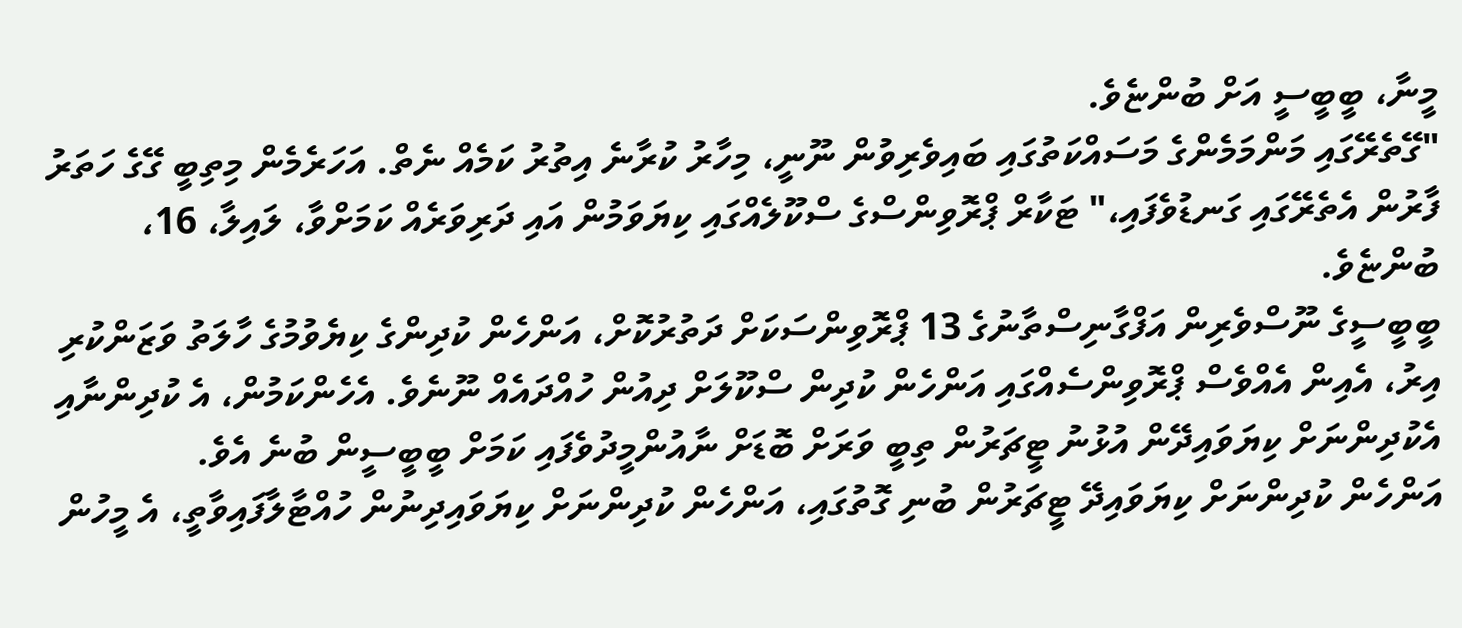މީނާ، ބީބީސީ އަށް ބުންޏެވެ.
"ގޭތެރޭގައި މަންމަމެންގެ މަސައްކަތުގައި ބައިވެރިވުން ނޫނީ، މިހާރު ކުރާނެ އިތުރު ކަމެއް ނެތް. އަހަރެމެން މިތިބީ ގޭގެ ހަތަރު ފާރުން އެތެރޭގައި ގަނޑުވެފައި،" ޓަކާރް ޕްރޮވިންސްގެ ސްކޫލެއްގައި ކިޔަވަމުން އައި ދަރިވަރެއް ކަމަށްވާ، ލައިލާ، 16، ބުންޏެވެ.
ބީބީސީގެ ނޫސްވެރިން އަފްގާނިސްތާނުގެ 13 ޕްރޮވިންސަކަށް ދަތުރުކޮށް، އަންހެން ކުދިންގެ ކިޔެވުމުގެ ހާލަތު ވަޒަންކުރި އިރު، އެއިން އެއްވެސް ޕްރޮވިންސެއްގައި އަންހެން ކުދިން ސްކޫލަށް ދިއުން ހުއްދައެއް ނޫނެވެ. އެހެންކަމުން، އެ ކުދިންނާއި އެކުދިންނަށް ކިޔަވައިދޭން އުޅުނު ޓީޗަރުން ތިބީ ވަރަށް ބޮޑަށް ނާއުންމީދުވެފައި ކަމަށް ބީބީސީން ބުނެ އެވެ.
އަންހެން ކުދިންނަށް ކިޔަވައިދޭ ޓީޗަރުން ބުނި ގޮތުގައި، އަންހެން ކުދިންނަށް ކިޔަވައިދިނުން ހުއްޓާލާފައިވާތީ، އެ މީހުން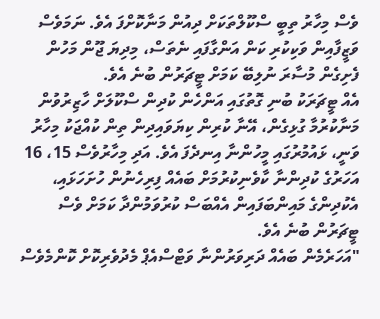ވެސް މިހާރު ތިބީ ސްކޫލްތަކަށް ދިއުން މަނާކޮށްފަ އެވެ. ނަމަވެސް ވަޒީފާއިން ވަކިކުރި ކަން އަންގާފައި ނެތަސް، މިދިޔަ ޖޫން މަހުން ފެށިގެން މުސާރަ ނުލިބޭ ކަމަށް ޓީޗަރުން ބުނެ އެވެ.
އެއް ޓީޗަރަކު ބުނި ގޮތުގައި އަންހެން ކުދިން ސްކޫލަށް ހާޒިރުވުން މަނާކުރުމާ ގުޅިގެން، އޭނާ ކުރިން ކިޔަވައިދިން ތިން ކުއްޖަކު މިހާރު ވަނީ، ޅައުމުރުގައި މީހުންނާ އިނދެފަ އެވެ. އަދި މިހާރުވެސް 15، 16 އަހަރުގެ ކުދިންނާ ކާވެނިކުރުމަށް ބައެއް ފިރިހެނުން ހުށަހަޅައި، އެކުދިންގެ މައިންބަފައިން އެއްބަސް ކުރުވަމުންދާ ކަމަށް ވެސް ޓީޗަރުން ބުނެ އެވެ.
"އަހަރެމެން ބައެއް ދަރިވަރުންނާ ވަޓްސްއެޕް މެދުވެރިކޮށް ކޮންމެވެސް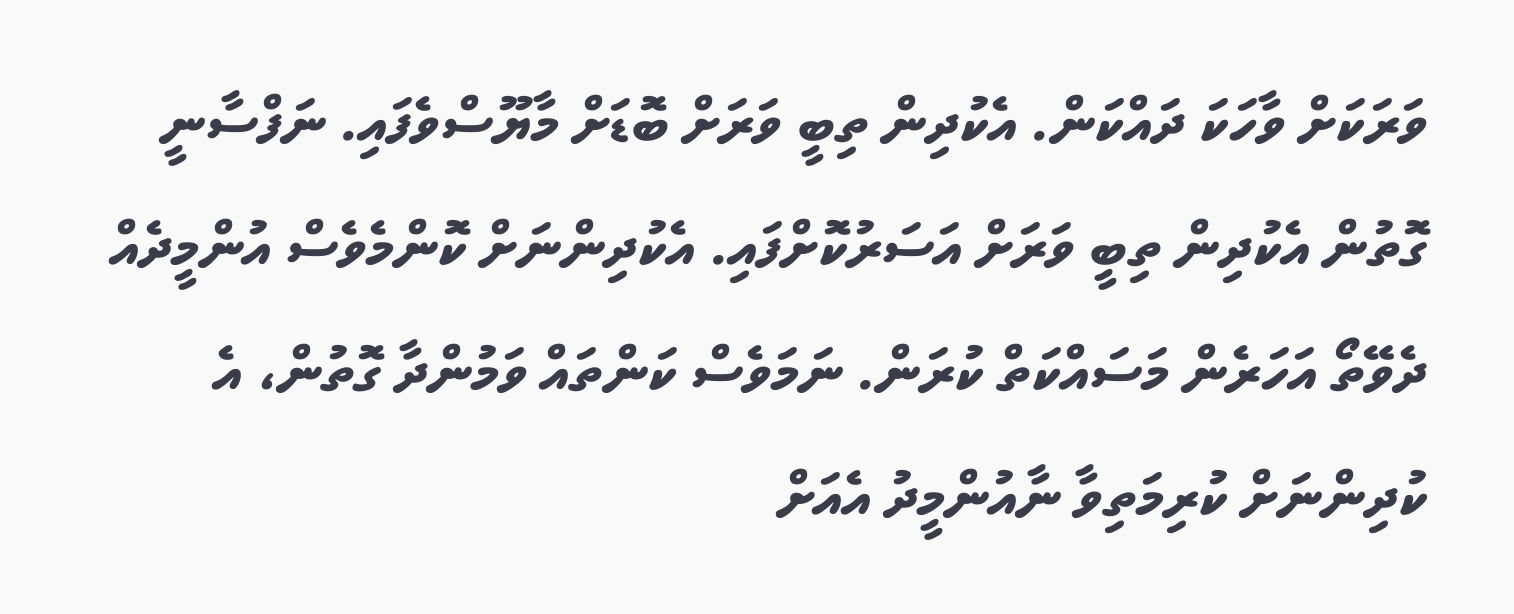ވަރަކަށް ވާހަކަ ދައްކަން. އެކުދިން ތިބީ ވަރަށް ބޮޑަށް މާޔޫސްވެފައި. ނަފްސާނީ ގޮތުން އެކުދިން ތިބީ ވަރަށް އަސަރުކޮށްފައި. އެކުދިންނަށް ކޮންމެވެސް އުންމީދެއް ދެވޭތޯ އަހަރެން މަސައްކަތް ކުރަން. ނަމަވެސް ކަންތައް ވަމުންދާ ގޮތުން، އެ ކުދިންނަށް ކުރިމަތިވާ ނާއުންމީދު އެއަށް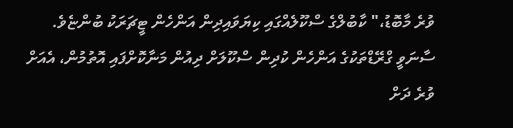ވުރެ މާބޮޑު،" ކާބުލްގެ ސްކޫލެއްގައި ކިޔަވައިދިން އަންހެން ޓީޗަރަކު ބުންޏެވެ.
ސާނަވީ ގްރޭޑްތަކުގެ އަންހެން ކުދިން ސްކޫލަށް ދިއުން މަނާކޮށްފައި އޮތުމުން، އެއަށް ވުރެ ދަށް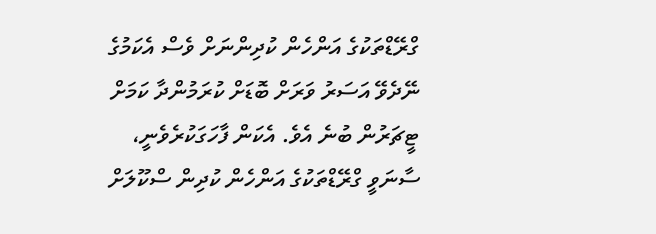ގްރޭޑްތަކުގެ އަންހެން ކުދިންނަށް ވެސް އެކަމުގެ ނޭދެވޭ އަސަރު ވަރަށް ބޮޑަށް ކުރަމުންދާ ކަމަށް ޓީޗަރުން ބުނެ އެވެ. އެކަން ފާހަގަކުރެވެނީ، ސާނަވީ ގްރޭޑްތަކުގެ އަންހެން ކުދިން ސްކޫލަށް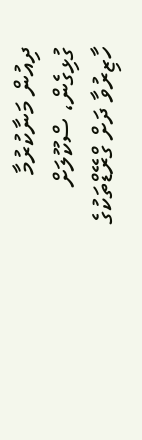ދިއުން މަނާކުރުމާ ގުޅިގެން، ސްކޫލަށް ހާޒިރުވާ ދަށް ގްރޭޑްތަކުގެ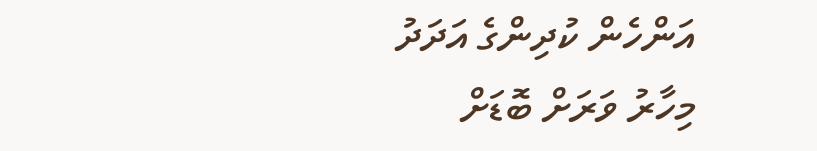އަންހެން ކުދިންގެ އަދަދު މިހާރު ވަރަށް ބޮޑަށް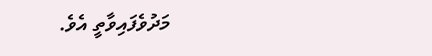މަދުވެފައިވާތީ އެވެ.